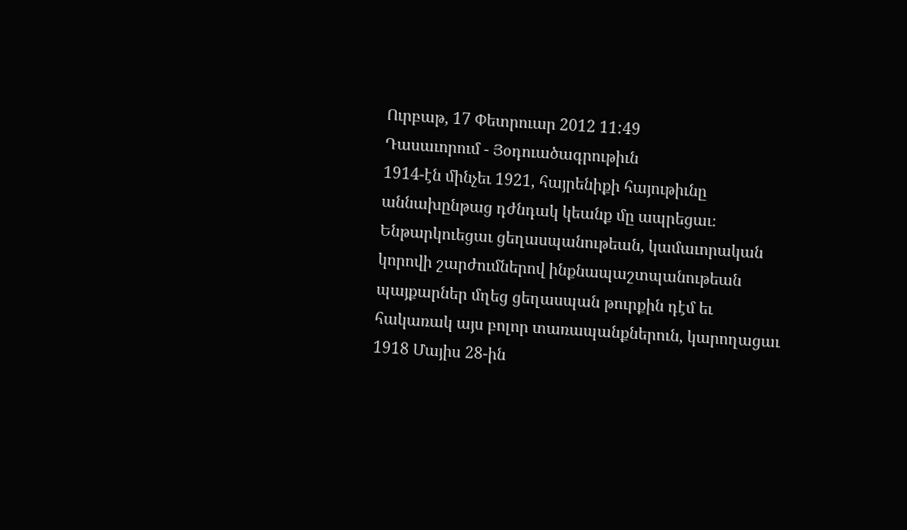Ուրբաթ, 17 Փետրուար 2012 11:49
Դասաւորում - Յօդուածագրութիւն
1914-էն մինչեւ 1921, հայրենիքի հայութիւնը աննախընթաց դժնդակ կեանք մը ապրեցաւ։
Ենթարկուեցաւ ցեղասպանութեան, կամաւորական կորովի շարժումներով ինքնապաշտպանութեան պայքարներ մղեց ցեղասպան թուրքին դէմ եւ հակառակ այս բոլոր տառապանքներուն, կարողացաւ 1918 Մայիս 28-ին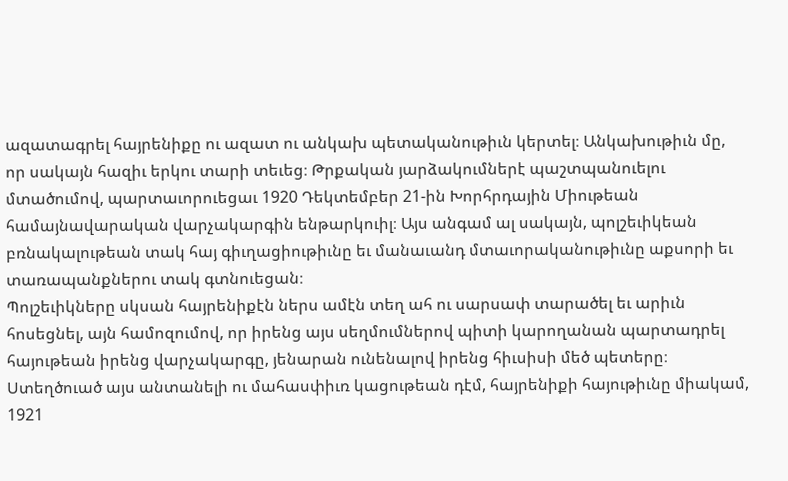ազատագրել հայրենիքը ու ազատ ու անկախ պետականութիւն կերտել։ Անկախութիւն մը, որ սակայն հազիւ երկու տարի տեւեց։ Թրքական յարձակումներէ պաշտպանուելու մտածումով, պարտաւորուեցաւ 1920 Դեկտեմբեր 21-ին Խորհրդային Միութեան համայնավարական վարչակարգին ենթարկուիլ։ Այս անգամ ալ սակայն, պոլշեւիկեան բռնակալութեան տակ հայ գիւղացիութիւնը եւ մանաւանդ մտաւորականութիւնը աքսորի եւ տառապանքներու տակ գտնուեցան։
Պոլշեւիկները սկսան հայրենիքէն ներս ամէն տեղ ահ ու սարսափ տարածել եւ արիւն հոսեցնել, այն համոզումով, որ իրենց այս սեղմումներով պիտի կարողանան պարտադրել հայութեան իրենց վարչակարգը, յենարան ունենալով իրենց հիւսիսի մեծ պետերը։
Ստեղծուած այս անտանելի ու մահասփիւռ կացութեան դէմ, հայրենիքի հայութիւնը միակամ, 1921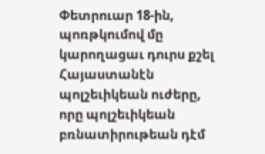Փետրուար 18-ին, պոռթկումով մը կարողացաւ դուրս քշել Հայաստանէն պոլշեւիկեան ուժերը, որը պոլշեւիկեան բռնատիրութեան դէմ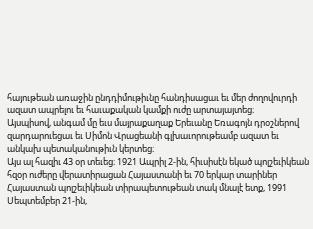հայութեան առաջին ընդդիմութիւնը հանդիսացաւ եւ մեր ժողովուրդի ազատ ապրելու եւ հաւաքական կամքի ուժը արտայայտեց։
Այսպիսով, անգամ մը եւս մայրաքաղաք Երեւանը Եռագոյն դրօշներով զարդարուեցաւ եւ Սիմոն Վրացեանի գլխաւորութեամբ ազատ եւ անկախ պետականութիւն կերտեց։
Այս ալ հազիւ 43 օր տեւեց։ 1921 Ապրիլ 2-ին, հիւսիսէն եկած պոլշեւիկեան հզօր ուժերը վերատիրացան Հայաստանի եւ 70 երկար տարիներ Հայաստան պոլշեւիկեան տիրապետութեան տակ մնալէ ետք, 1991 Սեպտեմբեր 21-ին,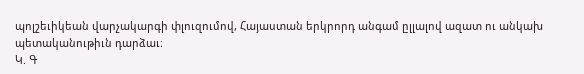պոլշեւիկեան վարչակարգի փլուզումով, Հայաստան երկրորդ անգամ ըլլալով ազատ ու անկախ պետականութիւն դարձաւ։
Կ. Գ